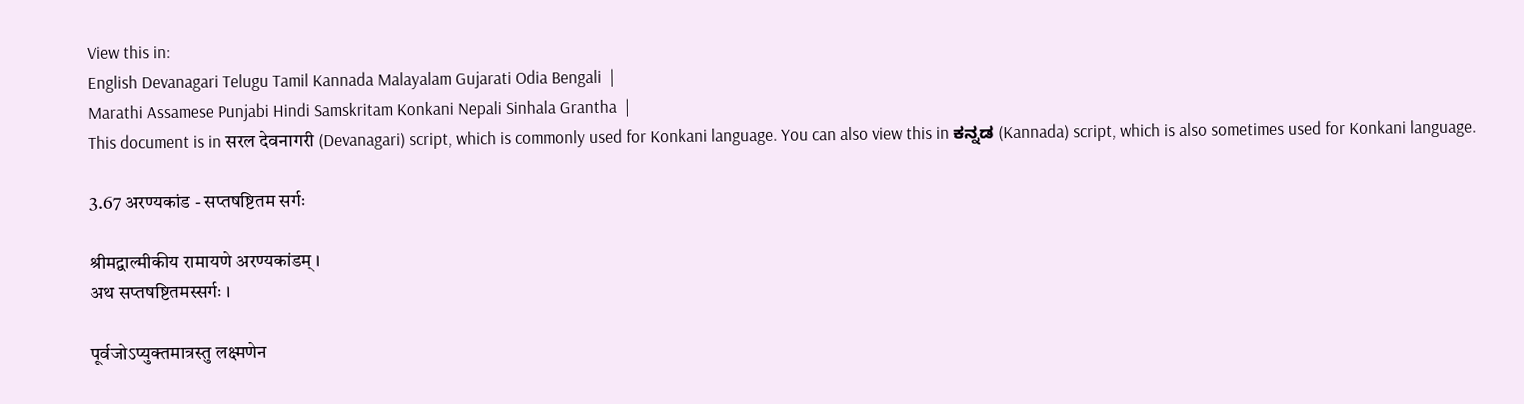View this in:
English Devanagari Telugu Tamil Kannada Malayalam Gujarati Odia Bengali  |
Marathi Assamese Punjabi Hindi Samskritam Konkani Nepali Sinhala Grantha  |
This document is in सरल देवनागरी (Devanagari) script, which is commonly used for Konkani language. You can also view this in ಕನ್ನಡ (Kannada) script, which is also sometimes used for Konkani language.

3.67 अरण्यकांड - सप्तषष्टितम सर्गः

श्रीमद्वाल्मीकीय रामायणे अरण्यकांडम् ।
अथ सप्तषष्टितमस्सर्गः ।

पूर्वजोऽप्युक्तमात्रस्तु लक्ष्मणेन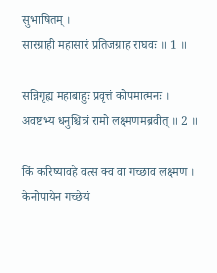सुभाषितम् ।
सारग्राही महासारं प्रतिजग्राह राघवः ॥ 1 ॥

सन्निगृह्य महाबाहुः प्रवृत्तं कोपमात्मनः ।
अवष्टभ्य धनुश्चित्रं रामो लक्ष्मणमब्रवीत् ॥ 2 ॥

किं करिष्यावहे वत्स क्व वा गच्छाव लक्ष्मण ।
केनोपायेन गच्छेयं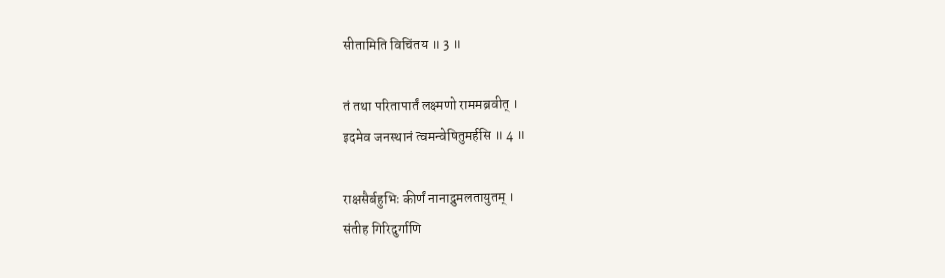सीतामिति विचिंतय ॥ 3 ॥

तं तथा परितापार्तं लक्ष्मणो राममब्रवीत् ।
इदमेव जनस्थानं त्वमन्वेषितुमर्हसि ॥ 4 ॥

राक्षसैर्बहुभिः कीर्णं नानाद्रुमलतायुतम् ।
संतीह गिरिदुर्गाणि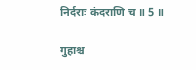निर्दराः कंदराणि च ॥ 5 ॥

गुहाश्च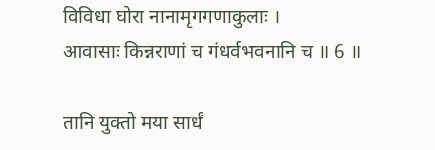विविधा घोरा नानामृगगणाकुलाः ।
आवासाः किन्नराणां च गंधर्वभवनानि च ॥ 6 ॥

तानि युक्तो मया सार्धं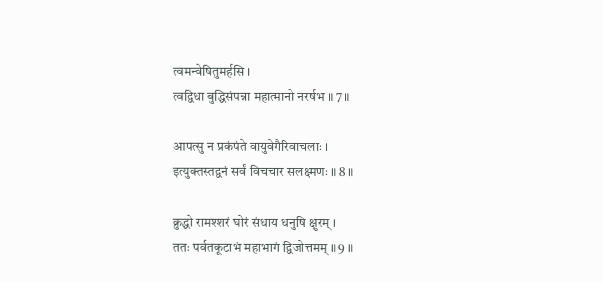त्वमन्वेषितुमर्हसि ।
त्वद्विधा बुद्धिसंपन्ना महात्मानो नरर्षभ ॥ 7 ॥

आपत्सु न प्रकंपंते वायुवेगैरिवाचलाः ।
इत्युक्तस्तद्वनं सर्वं विचचार सलक्ष्मणः ॥ 8 ॥

क्रुद्धो रामश्शरं घोरं संधाय धनुषि क्षुरम् ।
ततः पर्वतकूटाभं महाभागं द्विजोत्तमम् ॥ 9 ॥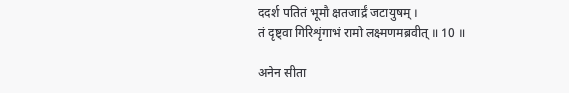ददर्श पतितं भूमौ क्षतजार्द्रं जटायुषम् ।
तं दृष्ट्वा गिरिशृंगाभं रामो लक्ष्मणमब्रवीत् ॥ 10 ॥

अनेन सीता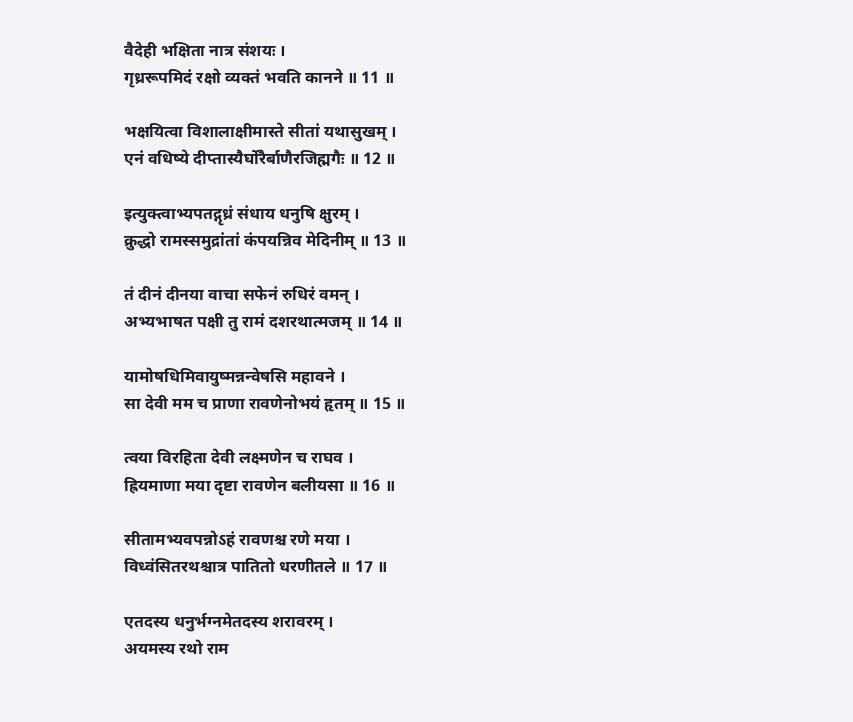वैदेही भक्षिता नात्र संशयः ।
गृध्ररूपमिदं रक्षो व्यक्तं भवति कानने ॥ 11 ॥

भक्षयित्वा विशालाक्षीमास्ते सीतां यथासुखम् ।
एनं वधिष्ये दीप्तास्यैर्घोरैर्बाणैरजिह्मगैः ॥ 12 ॥

इत्युक्त्वाभ्यपतद्गृध्रं संधाय धनुषि क्षुरम् ।
क्रुद्धो रामस्समुद्रांतां कंपयन्निव मेदिनीम् ॥ 13 ॥

तं दीनं दीनया वाचा सफेनं रुधिरं वमन् ।
अभ्यभाषत पक्षी तु रामं दशरथात्मजम् ॥ 14 ॥

यामोषधिमिवायुष्मन्नन्वेषसि महावने ।
सा देवी मम च प्राणा रावणेनोभयं हृतम् ॥ 15 ॥

त्वया विरहिता देवी लक्ष्मणेन च राघव ।
ह्रियमाणा मया दृष्टा रावणेन बलीयसा ॥ 16 ॥

सीतामभ्यवपन्नोऽहं रावणश्च रणे मया ।
विध्वंसितरथश्चात्र पातितो धरणीतले ॥ 17 ॥

एतदस्य धनुर्भग्नमेतदस्य शरावरम् ।
अयमस्य रथो राम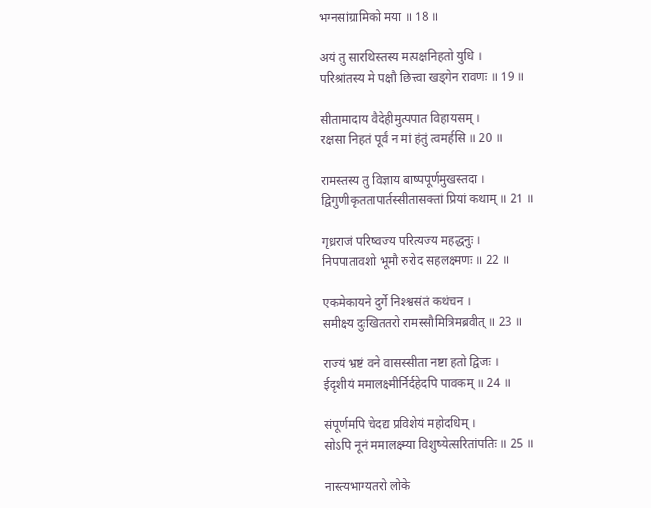भग्नसांग्रामिको मया ॥ 18 ॥

अयं तु सारथिस्तस्य मत्पक्षनिहतो युधि ।
परिश्रांतस्य मे पक्षौ छित्त्वा खड्गेन रावणः ॥ 19 ॥

सीतामादाय वैदेहीमुत्पपात विहायसम् ।
रक्षसा निहतं पूर्वं न मां हंतुं त्वमर्हसि ॥ 20 ॥

रामस्तस्य तु विज्ञाय बाष्पपूर्णमुखस्तदा ।
द्विगुणीकृततापार्तस्सीतासक्तां प्रियां कथाम् ॥ 21 ॥

गृध्रराजं परिष्वज्य परित्यज्य महद्धनुः ।
निपपातावशो भूमौ रुरोद सहलक्ष्मणः ॥ 22 ॥

एकमेकायने दुर्गे निश्श्वसंतं कथंचन ।
समीक्ष्य दुःखिततरो रामस्सौमित्रिमब्रवीत् ॥ 23 ॥

राज्यं भ्रष्टं वने वासस्सीता नष्टा हतो द्विजः ।
ईदृशीयं ममालक्ष्मीर्निर्दहेदपि पावकम् ॥ 24 ॥

संपूर्णमपि चेदद्य प्रविशेयं महोदधिम् ।
सोऽपि नूनं ममालक्ष्म्या विशुष्येत्सरितांपतिः ॥ 25 ॥

नास्त्यभाग्यतरो लोके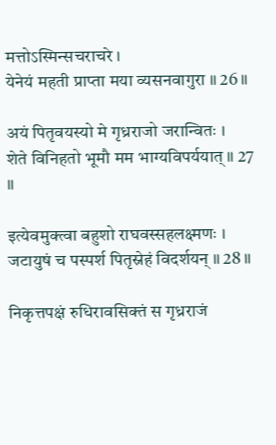मत्तोऽस्मिन्सचराचरे ।
येनेयं महती प्राप्ता मया व्यसनवागुरा ॥ 26 ॥

अयं पितृवयस्यो मे गृध्रराजो जरान्वितः ।
शेते विनिहतो भूमौ मम भाग्यविपर्ययात् ॥ 27 ॥

इत्येवमुक्त्वा बहुशो राघवस्सहलक्ष्मणः ।
जटायुषं च पस्पर्श पितृस्नेहं विदर्शयन् ॥ 28 ॥

निकृत्तपक्षं रुधिरावसिक्तं स गृध्रराजं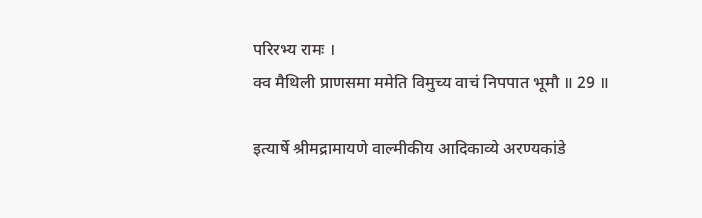परिरभ्य रामः ।
क्व मैथिली प्राणसमा ममेति विमुच्य वाचं निपपात भूमौ ॥ 29 ॥

इत्यार्षे श्रीमद्रामायणे वाल्मीकीय आदिकाव्ये अरण्यकांडे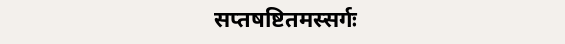सप्तषष्टितमस्सर्गः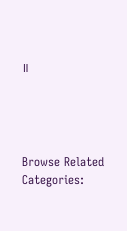॥




Browse Related Categories: